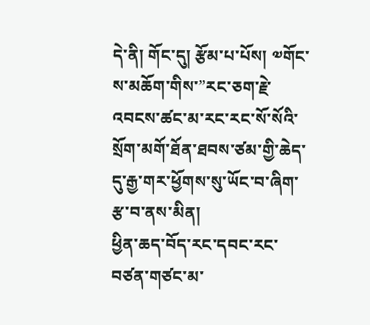དེ་ནི། གོང་དུ། རྩོམ་པ་པོས། ༧གོང་ས་མཆོག་གིས་”རང་ཅག་རྗེ་འབངས་ཚང་མ་རང་རང་སོ་སོའི་སྲོག་མགོ་ཐོན་ཐབས་ཙམ་གྱི་ཆེད་དུ་རྒྱ་གར་ཕྱོགས་སུ་ཡོང་བ་ཞིག་རྩ་བ་ནས་མིན།
ཕྱིན་ཆད་བོད་རང་དབང་རང་བཙན་གཙང་མ་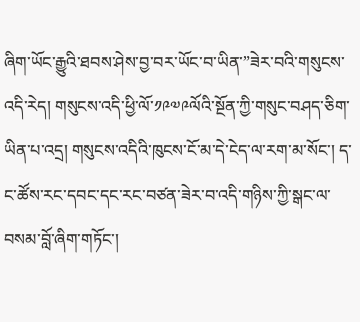ཞིག་ཡོང་རྒྱུའི་ཐབས་ཤེས་བྱ་བར་ཡོང་བ་ཡིན་”ཟེར་བའི་གསུངས་འདི་རེད། གསུངས་འདི་ཕྱི་ལོ་༡༩༧༩ལོའི་སྔོན་ཀྱི་གསུང་བཤད་ཅིག་ཡིན་པ་འདྲ། གསུངས་འདིའི་ཁུངས་ངོ་མ་དེ་ངེད་ལ་རག་མ་སོང་། ད་ང་ཚོས་རང་དབང་དང་རང་བཙན་ཟེར་བ་འདི་གཉིས་ཀྱི་སྒང་ལ་བསམ་བློ་ཞིག་གཏོང་།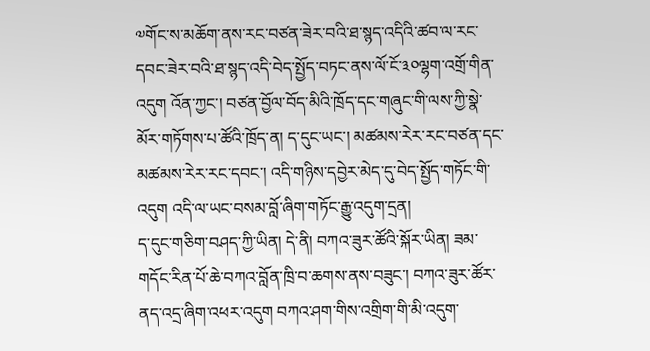༧གོང་ས་མཆོག་ནས་རང་བཙན་ཟེར་བའི་ཐ་སྙད་འདིའི་ཚབ་ལ་རང་དབང་ཟེར་བའི་ཐ་སྙད་འདི་བེད་སྤྱོད་བཏང་ནས་ལོ་ངོ་༣༠ལྷག་འགྲོ་གིན་འདུག འོན་ཀྱང་། བཙན་བྱོལ་བོད་མིའི་ཁྲོད་དང་གཞུང་གི་ལས་ཀྱི་སྣེ་མོར་གཏོགས་པ་ཚོའི་ཁྲོད་ན། ད་དུང་ཡང་། མཚམས་རེར་རང་བཙན་དང་མཚམས་རེར་རང་དབང་། འདི་གཉིས་དབྱེར་མེད་དུ་བེད་སྤྱོད་གཏོང་གི་འདུག འདི་ལ་ཡང་བསམ་བློ་ཞིག་གཏོང་རྒྱུ་འདུག་དྲན།
ད་དུང་གཅིག་བཤད་ཀྱི་ཡིན། དེ་ནི། བཀའ་ཟུར་ཚོའི་སྐོར་ཡིན། ཟམ་གདོང་རིན་པོ་ཆེ་བཀའ་བློན་ཁྲི་བ་ཆགས་ནས་བཟུང་། བཀའ་ཟུར་ཚོར་ནད་འདྲ་ཞིག་འཕར་འདུག བཀའ་ཤག་གིས་འགྲིག་གི་མི་འདུག་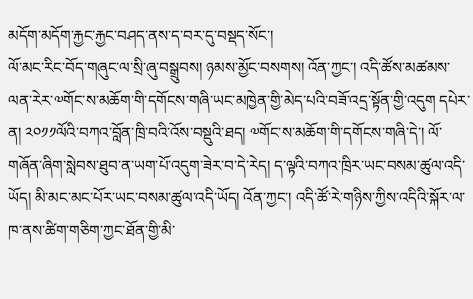མདོག་མདོག་རྐྱང་རྐྱང་བཤད་ནས་ད་བར་དུ་བསྡད་སོང་།
ལོ་མང་རིང་བོད་གཞུང་ལ་སྲི་ཞུ་བསྒྲུབས། ཉམས་མྱོང་བསགས། འོན་ཀྱང་། འདི་ཚོས་མཚམས་ལན་རེར་༧གོང་ས་མཆོག་གི་དགོངས་གཞི་ཡང་མཁྱེན་གྱི་མེད་པའི་བཟོ་འདྲ་སྟོན་གྱི་འདུག དཔེར་ན། ༢༠༡༡ལོའི་བཀའ་བློན་ཁྲི་བའི་འོས་བསྡུའི་ཐད། ༧གོང་ས་མཆོག་གི་དགོངས་གཞི་དེ་། ལོ་གཞོན་ཞིག་སླེབས་ཐུབ་ན་ཡག་པོ་འདུག་ཟེར་བ་དེ་རེད། ད་ལྟའི་བཀའ་ཁྲིར་ཡང་བསམ་ཚུལ་འདི་ཡོད། མི་མང་མང་པོར་ཡང་བསམ་ཚུལ་འདི་ཡོད། འོན་ཀྱང་། འདི་ཚོ་རེ་གཉིས་ཀྱིས་འདིའི་སྐོར་ལ་ཁ་ནས་ཚིག་གཅིག་ཀྱང་ཐོན་གྱི་མི་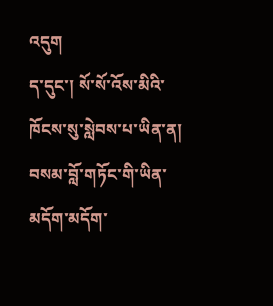འདུག
ད་དུང་། སོ་སོ་འོས་མིའི་ཁོངས་སུ་སླེབས་པ་ཡིན་ན། བསམ་བློ་གཏོང་གི་ཡིན་མདོག་མདོག་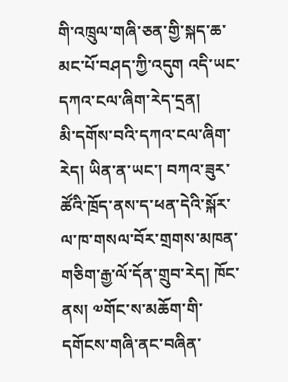གི་འཁྲུལ་གཞི་ཅན་གྱི་སྐད་ཆ་མང་པོ་བཤད་ཀྱི་འདུག འདི་ཡང་དཀའ་ངལ་ཞིག་རེད་དྲན།
མི་དགོས་བའི་དཀའ་ངལ་ཞིག་རེད། ཡིན་ན་ཡང་། བཀའ་ཟུར་ཚོའི་ཁྲོད་ནས་ད་ཕན་དེའི་སྐོར་ལ་ཁ་གསལ་བོར་གྲགས་མཁན་གཅིག་རྒྱ་ལོ་དོན་གྲུབ་རེད། ཁོང་ནས། ༧གོང་ས་མཆོག་གི་དགོངས་གཞི་ནང་བཞིན་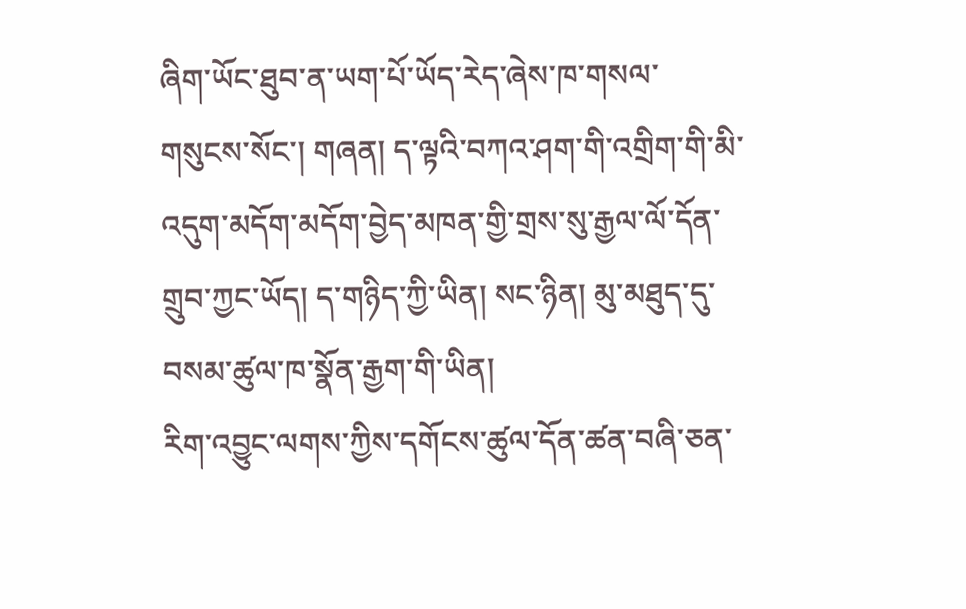ཞིག་ཡོང་ཐུབ་ན་ཡག་པོ་ཡོད་རེད་ཞེས་ཁ་གསལ་གསུངས་སོང་། གཞན། ད་ལྟའི་བཀའ་ཤག་གི་འགྲིག་གི་མི་འདུག་མདོག་མདོག་བྱེད་མཁན་གྱི་གྲས་སུ་རྒྱལ་ལོ་དོན་གྲུབ་ཀྱང་ཡོད། ད་གཉིད་ཀྱི་ཡིན། སང་ཉིན། མུ་མཐུད་དུ་བསམ་ཚུལ་ཁ་སྣོན་རྒྱག་གི་ཡིན།
རིག་འབྱུང་ལགས་ཀྱིས་དགོངས་ཚུལ་དོན་ཚན་བཞི་ཅན་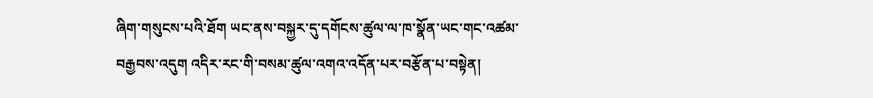ཞིག་གསུངས་པའི་ཐོག ཡང་ནས་བསྐྱར་དུ་དགོངས་ཚུལ་ལ་ཁ་སྣོན་ཡང་གང་འཚམ་བརྒྱབས་འདུག འདིར་རང་གི་བསམ་ཚུལ་འགའ་འདོན་པར་བརྩོན་པ་བསྟེན།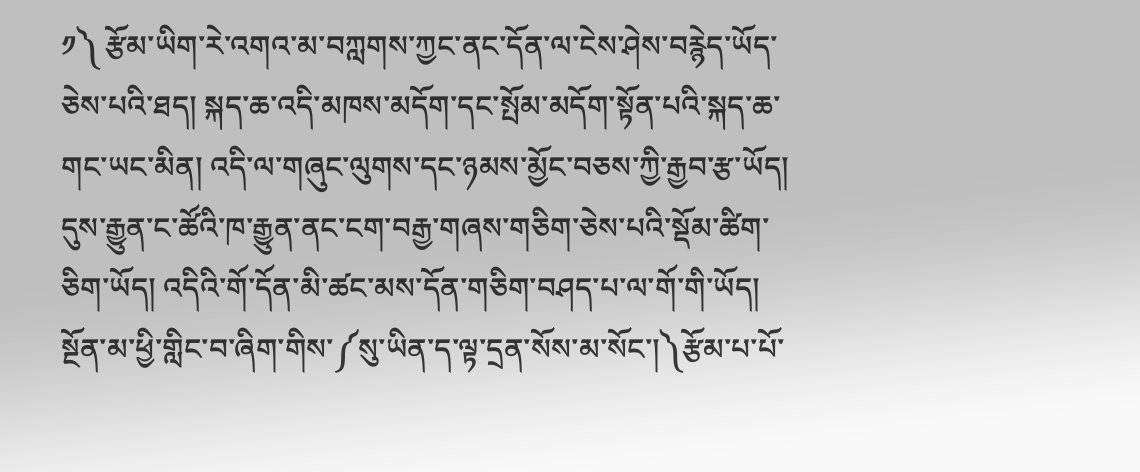༡༽ རྩོམ་ཡིག་རེ་འགའ་མ་བཀླགས་ཀྱང་ནང་དོན་ལ་ངེས་ཤེས་བརྙེད་ཡོད་ཅེས་པའི་ཐད། སྐད་ཆ་འདི་མཁས་མདོག་དང་སྤོམ་མདོག་སྟོན་པའི་སྐད་ཆ་གང་ཡང་མིན། འདི་ལ་གཞུང་ལུགས་དང་ཉམས་མྱོང་བཅས་ཀྱི་རྒྱབ་རྩ་ཡོད། དུས་རྒྱུན་ང་ཚོའི་ཁ་རྒྱུན་ནང་ངག་བརྒྱ་གཞས་གཅིག་ཅེས་པའི་སྡོམ་ཚིག་ཅིག་ཡོད། འདིའི་གོ་དོན་མི་ཚང་མས་དོན་གཅིག་བཤད་པ་ལ་གོ་གི་ཡོད། སྔོན་མ་ཕྱི་གླིང་བ་ཞིག་གིས་༼སུ་ཡིན་ད་ལྟ་དྲན་སོས་མ་སོང་།༽རྩོམ་པ་པོ་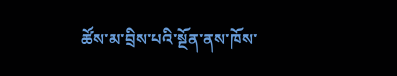ཚོས་མ་བྲིས་པའི་སྔོན་ནས་ཁོས་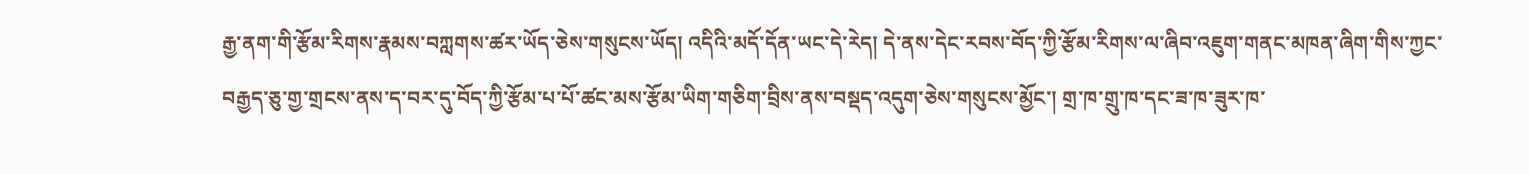རྒྱ་ནག་གི་རྩོམ་རིགས་རྣམས་བཀླགས་ཚར་ཡོད་ཅེས་གསུངས་ཡོད། འདིའི་མདོ་དོན་ཡང་དེ་རེད། དེ་ནས་དེང་རབས་བོད་ཀྱི་རྩོམ་རིགས་ལ་ཞིབ་འཇུག་གནང་མཁན་ཞིག་གིས་ཀྱང་བརྒྱད་ཅུ་གྱ་གྲངས་ནས་ད་བར་དུ་བོད་ཀྱི་རྩོམ་པ་པོ་ཚང་མས་རྩོམ་ཡིག་གཅིག་བྲིས་ནས་བསྡད་འདུག་ཅེས་གསུངས་མྱོང་། གྲ་ཁ་གྲུ་ཁ་དང་ཟ་ཁ་ཟུར་ཁ་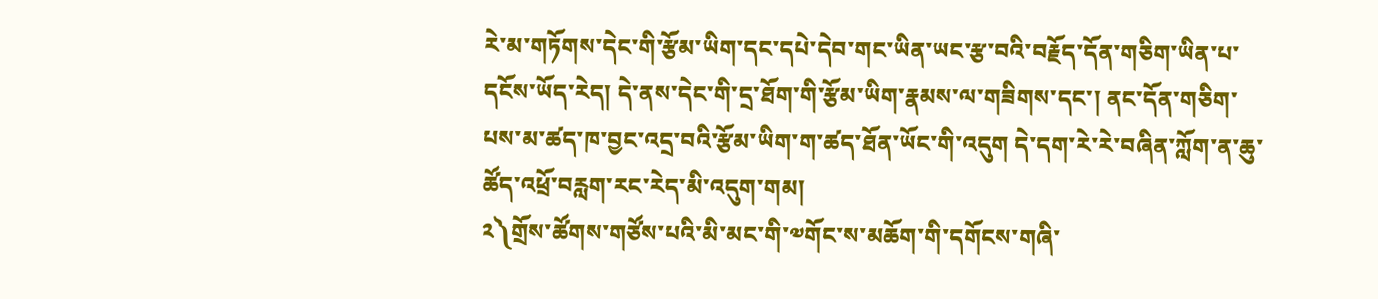རེ་མ་གཏོགས་དེང་གི་རྩོམ་ཡིག་དང་དཔེ་དེབ་གང་ཡིན་ཡང་རྩ་བའི་བརྗོད་དོན་གཅིག་ཡིན་པ་དངོས་ཡོད་རེད། དེ་ནས་དེང་གི་དྲ་ཐོག་གི་རྩོམ་ཡིག་རྣམས་ལ་གཟིགས་དང་། ནང་དོན་གཅིག་པས་མ་ཚད་ཁ་བྱང་འདྲ་བའི་རྩོམ་ཡིག་ག་ཚད་ཐོན་ཡོང་གི་འདུག དེ་དག་རེ་རེ་བཞིན་ཀློག་ན་ཆུ་ཚོད་འཕྲོ་བརླག་རང་རེད་མི་འདུག་གམ།
༢༽གྲོས་ཚོགས་གཙོས་པའི་མི་མང་གི་༧གོང་ས་མཆོག་གི་དགོངས་གཞི་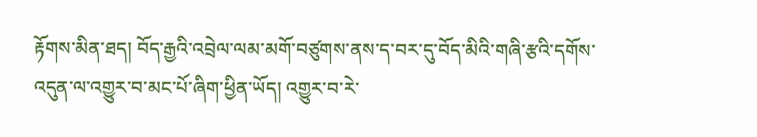རྟོགས་མིན་ཐད། བོད་རྒྱའི་འབྲེལ་ལམ་མགོ་བཙུགས་ནས་ད་བར་དུ་བོད་མིའི་གཞི་རྩའི་དགོས་འདུན་ལ་འགྱུར་བ་མང་པོ་ཞིག་ཕྱིན་ཡོད། འགྱུར་བ་རེ་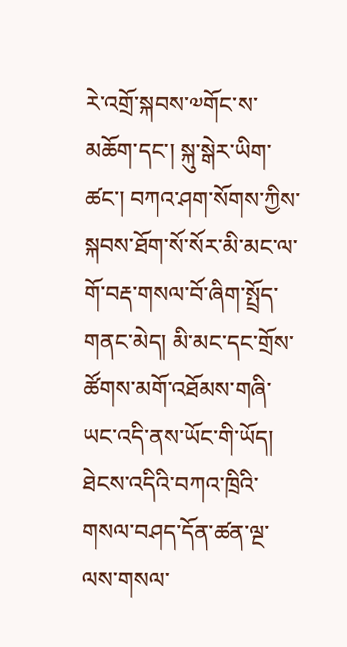རེ་འགྲོ་སྐབས་༧གོང་ས་མཆོག་དང་། སྐུ་སྒེར་ཡིག་ཚང་། བཀའ་ཤག་སོགས་ཀྱིས་སྐབས་ཐོག་སོ་སོར་མི་མང་ལ་གོ་བརྡ་གསལ་བོ་ཞིག་སྤྲོད་གནང་མེད། མི་མང་དང་གྲོས་ཚོགས་མགོ་འཐོམས་གཞི་ཡང་འདི་ནས་ཡོང་གི་ཡོད། ཐེངས་འདིའི་བཀའ་ཁྲིའི་གསལ་བཤད་དོན་ཚན་ལྔ་ལས་གསལ་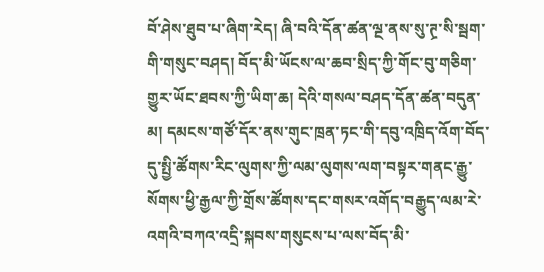བོ་ཤེས་ཐུབ་པ་ཞིག་རེད། ཞི་བའི་དོན་ཚན་ལྔ་ནས་སུ་ཊྲ་སི་སྦག་གི་གསུང་བཤད། བོད་མི་ཡོངས་ལ་ཆབ་སྲིད་ཀྱི་གོང་བུ་གཅིག་གྱུར་ཡོང་ཐབས་ཀྱི་ཡིག་ཆ། དེའི་གསལ་བཤད་དོན་ཚན་བདུན་མ། དམངས་གཙོ་དོར་ནས་གུང་ཁྲན་ཏང་གི་དབུ་འཁྲིད་འོག་བོད་དུ་སྤྱི་ཚོགས་རིང་ལུགས་ཀྱི་ལམ་ལུགས་ལག་བསྟར་གནང་རྒྱུ་སོགས་ཕྱི་རྒྱལ་ཀྱི་གྲོས་ཚོགས་དང་གསར་འགོད་བརྒྱུད་ལམ་རེ་འགའི་བཀའ་འདྲི་སྐབས་གསུངས་པ་ལས་བོད་མི་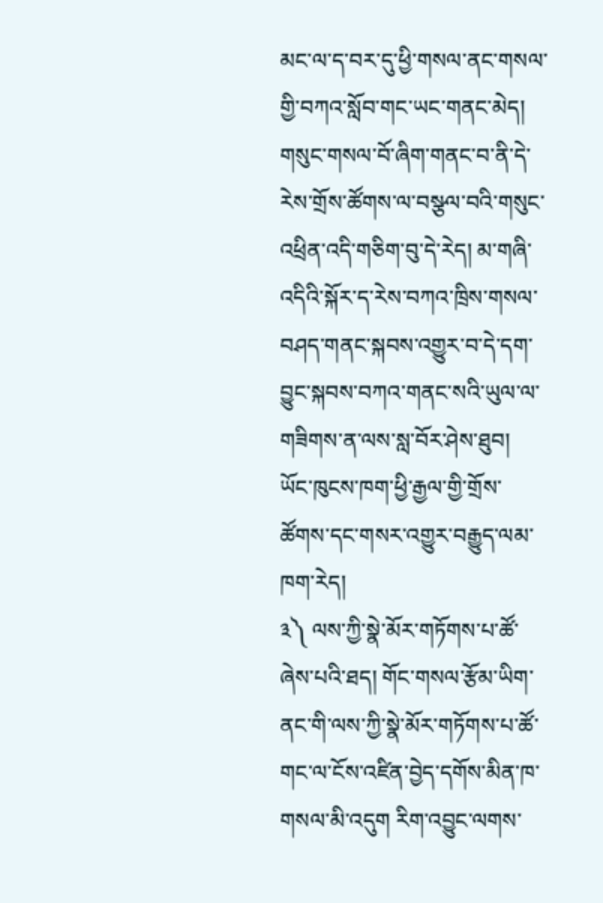མང་ལ་ད་བར་དུ་ཕྱི་གསལ་ནང་གསལ་གྱི་བཀའ་སློབ་གང་ཡང་གནང་མེད། གསུང་གསལ་བོ་ཞིག་གནང་བ་ནི་དེ་རེས་གྲོས་ཚོགས་ལ་བསྩལ་བའི་གསུང་འཕྲིན་འདི་གཅིག་བུ་དེ་རེད། མ་གཞི་འདིའི་སྐོར་ད་རེས་བཀའ་ཁྲིས་གསལ་བཤད་གནང་སྐབས་འགྱུར་བ་དེ་དག་བྱུང་སྐབས་བཀའ་གནང་སའི་ཡུལ་ལ་གཟིགས་ན་ལས་སླ་བོར་ཤེས་ཐུབ། ཡོང་ཁུངས་ཁག་ཕྱི་རྒྱལ་གྱི་གྲོས་ཚོགས་དང་གསར་འགྱུར་བརྒྱུད་ལམ་ཁག་རེད།
༣༽ ལས་ཀྱི་སྣེ་མོར་གཏོགས་པ་ཚོ་ཞེས་པའི་ཐད། གོང་གསལ་རྩོམ་ཡིག་ནང་གི་ལས་ཀྱི་སྣེ་མོར་གཏོགས་པ་ཚོ་གང་ལ་ངོས་འཛིན་བྱེད་དགོས་མིན་ཁ་གསལ་མི་འདུག རིག་འབྱུང་ལགས་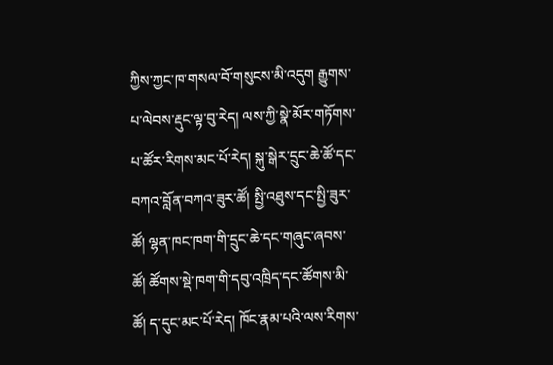ཀྱིས་ཀྱང་ཁ་གསལ་བོ་གསུངས་མི་འདུག རྒྱུགས་པ་ལེབས་རྡུང་ལྟ་བུ་རེད། ལས་ཀྱི་སྣེ་མོར་གཏོགས་པ་ཚོར་རིགས་མང་པོ་རེད། སྐུ་སྒེར་དྲུང་ཆེ་ཚོ་དང་བཀའ་བློན་བཀའ་ཟུར་ཚོ། སྤྱི་འཐུས་དང་སྤྱི་ཟུར་ཚོ། ལྷན་ཁང་ཁག་གི་དྲུང་ཆེ་དང་གཞུང་ཞབས་ཚོ། ཚོགས་སྡེ་ཁག་གི་དབུ་འཁྲིད་དང་ཚོགས་མི་ཚོ། ད་དུང་མང་པོ་རེད། ཁོང་རྣམ་པའི་ལས་རིགས་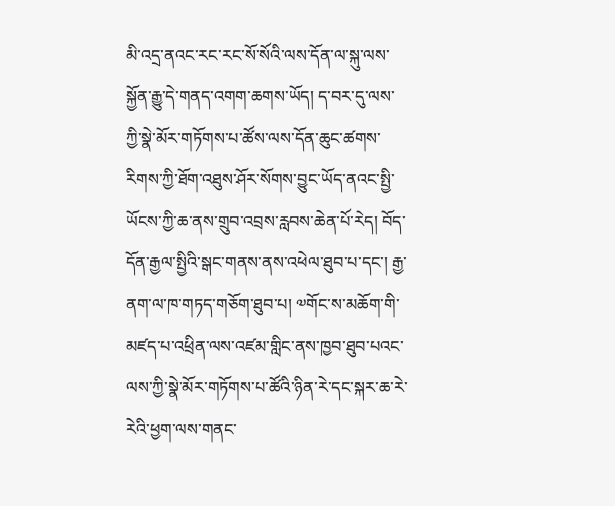མི་འདྲ་ནའང་རང་རང་སོ་སོའི་ལས་དོན་ལ་སྐུ་ལས་སྐྱོན་རྒྱུ་དེ་གནད་འགག་ཆགས་ཡོད། ད་བར་དུ་ལས་ཀྱི་སྣེ་མོར་གཏོགས་པ་ཚོས་ལས་དོན་ཆུང་ཚགས་རིགས་ཀྱི་ཐོག་འཐུས་ཤོར་སོགས་བྱུང་ཡོད་ནའང་སྤྱི་ཡོངས་ཀྱི་ཆ་ནས་གྲུབ་འབྲས་རླབས་ཆེན་པོ་རེད། བོད་དོན་རྒྱལ་སྤྱིའི་སྒང་གནས་ནས་འཕེལ་ཐུབ་པ་དང་། རྒྱ་ནག་ལ་ཁ་གཏད་གཅོག་ཐུབ་པ། ༧གོང་ས་མཆོག་གི་མཛད་པ་འཕྲིན་ལས་འཛམ་གླིང་ནས་ཁྱབ་ཐུབ་པའང་ལས་ཀྱི་སྣེ་མོར་གཏོགས་པ་ཚོའི་ཉིན་རེ་དང་སྐར་ཆ་རེ་རེའི་ཕྱག་ལས་གནང་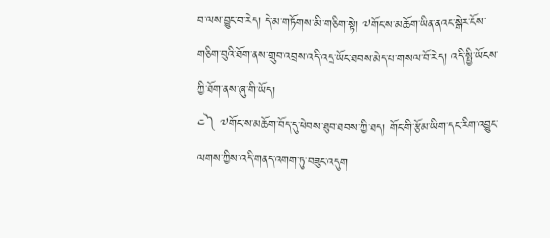བ་ལས་བྱུང་བ་རེད། དེ་མ་གཏོགས་མི་གཅིག་སྟེ། ༧གོང་ས་མཆོག་ཡིན་ནའང་སྒེར་ངོས་གཅིག་བུའི་ཐོག་ནས་གྲུབ་འབྲས་འདི་འདྲ་ཡོང་ཐབས་མེད་པ་གསལ་བོ་རེད། འདི་སྤྱི་ཡོངས་ཀྱི་ཐོག་ནས་ཞུ་གི་ཡོད།
༤༽ ༧གོང་ས་མཆོག་བོད་དུ་ཕེབས་ཐུབ་ཐབས་ཀྱི་ཐད། གོང་གི་རྩོམ་ཡིག་དང་རིག་འབྱུང་ལགས་ཀྱིས་འདི་གནད་འགག་ཏུ་བཟུང་འདུག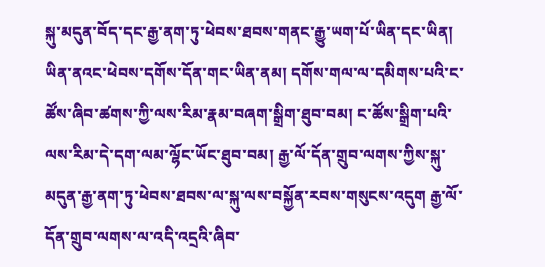སྐུ་མདུན་བོད་དང་རྒྱ་ནག་ཏུ་ཕེབས་ཐབས་གནང་རྒྱུ་ཡག་པོ་ཡིན་དང་ཡིན། ཡིན་ནའང་ཕེབས་དགོས་དོན་གང་ཡིན་ནམ། དགོས་གལ་ལ་དམིགས་པའི་ང་ཚོས་ཞིབ་ཚགས་ཀྱི་ལས་རིམ་རྣམ་བཞག་སྒྲིག་ཐུབ་བམ། ང་ཚོས་སྒྲིག་པའི་ལས་རིམ་དེ་དག་ལམ་ལྷོང་ཡོང་ཐུབ་བམ། རྒྱ་ལོ་དོན་གྲུབ་ལགས་ཀྱིས་སྐུ་མདུན་རྒྱ་ནག་ཏུ་ཕེབས་ཐབས་ལ་སྐུ་ལས་བསྐྱོན་རབས་གསུངས་འདུག རྒྱ་ལོ་དོན་གྲུབ་ལགས་ལ་འདི་འདྲའི་ཞིབ་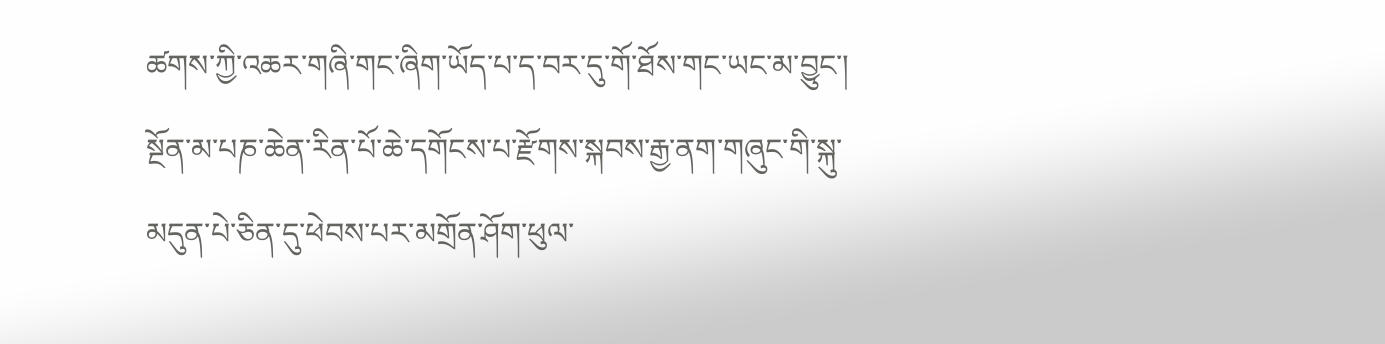ཚགས་ཀྱི་འཆར་གཞི་གང་ཞིག་ཡོད་པ་ད་བར་དུ་གོ་ཐོས་གང་ཡང་མ་བྱུང་། སྔོན་མ་པཎ་ཆེན་རིན་པོ་ཆེ་དགོངས་པ་རྫོགས་སྐབས་རྒྱ་ནག་གཞུང་གི་སྐུ་མདུན་པེ་ཅིན་དུ་ཕེབས་པར་མགྲོན་ཤོག་ཕུལ་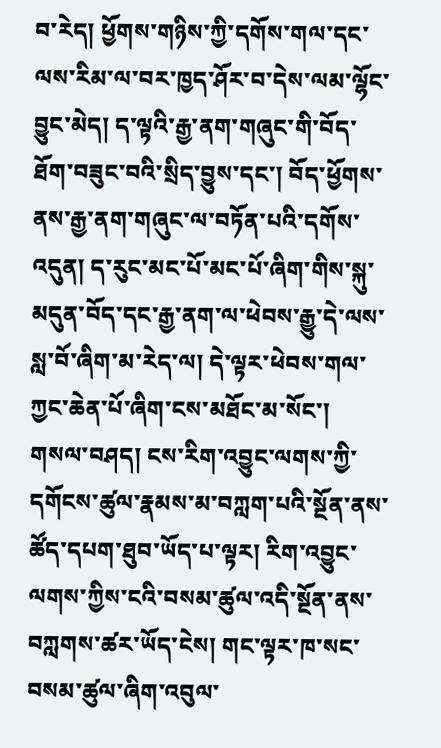བ་རེད། ཕྱོགས་གཉིས་ཀྱི་དགོས་གལ་དང་ལས་རིམ་ལ་བར་ཁྱད་ཤོར་བ་དེས་ལམ་ལྷོང་བྱུང་མེད། ད་ལྟའི་རྒྱ་ནག་གཞུང་གི་བོད་ཐོག་བཟུང་བའི་སྲིད་བྱུས་དང་། བོད་ཕྱོགས་ནས་རྒྱ་ནག་གཞུང་ལ་བཏོན་པའི་དགོས་འདུན། ད་རུང་མང་པོ་མང་པོ་ཞིག་གིས་སྐུ་མདུན་བོད་དང་རྒྱ་ནག་ལ་ཕེབས་རྒྱུ་དེ་ལས་སླ་བོ་ཞིག་མ་རེད་ལ། དེ་ལྟར་ཕེབས་གལ་ཀྱང་ཆེན་པོ་ཞིག་ངས་མཐོང་མ་སོང་།
གསལ་བཤད། ངས་རིག་འབྱུང་ལགས་ཀྱི་དགོངས་ཚུལ་རྣམས་མ་བཀླག་པའི་སྔོན་ནས་ཚོད་དཔག་ཐུབ་ཡོད་པ་ལྟར། རིག་འབྱུང་ལགས་ཀྱིས་ངའི་བསམ་ཚུལ་འདི་སྔོན་ནས་བཀླགས་ཚར་ཡོད་ངེས། གང་ལྟར་ཁ་སང་བསམ་ཚུལ་ཞིག་འབུལ་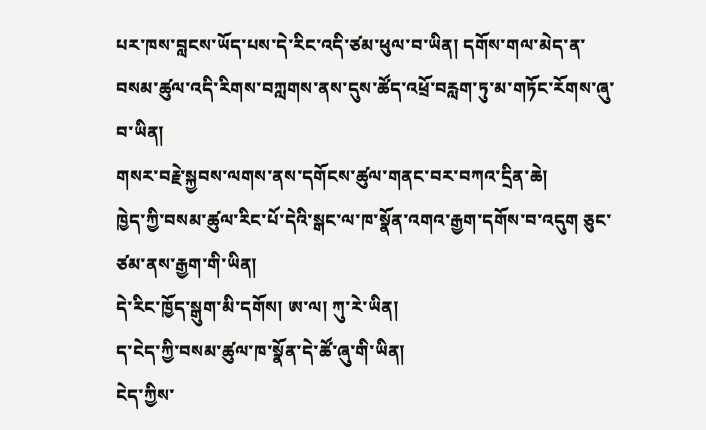པར་ཁས་བླངས་ཡོད་པས་དེ་རིང་འདི་ཙམ་ཕུལ་བ་ཡིན། དགོས་གལ་མེད་ན་བསམ་ཚུལ་འདི་རིགས་བཀླགས་ནས་དུས་ཚོད་འཕྲོ་བརླག་ཏུ་མ་གཏོང་རོགས་ཞུ་བ་ཡིན།
གསར་བརྗེ་སྐྱབས་ལགས་ནས་དགོངས་ཚུལ་གནང་བར་བཀའ་དྲིན་ཆེ།
ཁྱེད་ཀྱི་བསམ་ཚུལ་རིང་པོ་དེའི་སྒང་ལ་ཁ་སྣོན་འགའ་རྒྱག་དགོས་བ་འདུག ཅུང་ཙམ་ནས་རྒྱག་གི་ཡིན།
དེ་རིང་ཁྱོད་སྒུག་མི་དགོས། ཨ་ལ། ཀུ་རེ་ཡིན།
ད་ངེད་ཀྱི་བསམ་ཚུལ་ཁ་སྣོན་དེ་ཚོ་ཞུ་གི་ཡིན།
ངེད་ཀྱིས་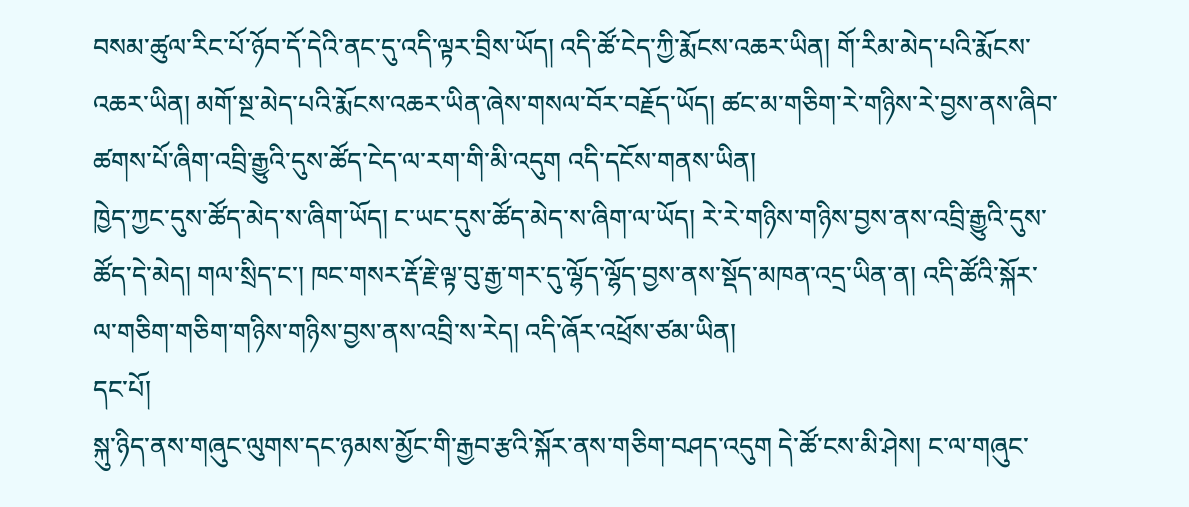བསམ་ཚུལ་རིང་པོ་ཉོབ་དོ་དེའི་ནང་དུ་འདི་ལྟར་བྲིས་ཡོད། འདི་ཚོ་ངེད་ཀྱི་རྨོངས་འཆར་ཡིན། གོ་རིམ་མེད་པའི་རྨོངས་འཆར་ཡིན། མགོ་སྔ་མེད་པའི་རྨོངས་འཆར་ཡིན་ཞེས་གསལ་བོར་བརྗོད་ཡོད། ཚང་མ་གཅིག་རེ་གཉིས་རེ་བྱས་ནས་ཞིབ་ཚགས་པོ་ཞིག་འབྲི་རྒྱུའི་དུས་ཚོད་ངེད་ལ་རག་གི་མི་འདུག འདི་དངོས་གནས་ཡིན།
ཁྱེད་ཀྱང་དུས་ཚོད་མེད་ས་ཞིག་ཡོད། ང་ཡང་དུས་ཚོད་མེད་ས་ཞིག་ལ་ཡོད། རེ་རེ་གཉིས་གཉིས་བྱས་ནས་འབྲི་རྒྱུའི་དུས་ཚོད་དེ་མེད། གལ་སྲིད་ང་། ཁང་གསར་རྡོ་རྗེ་ལྟ་བུ་རྒྱ་གར་དུ་ལྷོད་ལྷོད་བྱས་ནས་སྡོད་མཁན་འདྲ་ཡིན་ན། འདི་ཚོའི་སྐོར་ལ་གཅིག་གཅིག་གཉིས་གཉིས་བྱས་ནས་འབྲི་ས་རེད། འདི་ཞོར་འཕྲོས་ཙམ་ཡིན།
དང་པོ།
སྐུ་ཉིད་ནས་གཞུང་ལུགས་དང་ཉམས་མྱོང་གི་རྒྱབ་རྩའི་སྐོར་ནས་གཅིག་བཤད་འདུག དེ་ཚོ་ངས་མི་ཤེས། ང་ལ་གཞུང་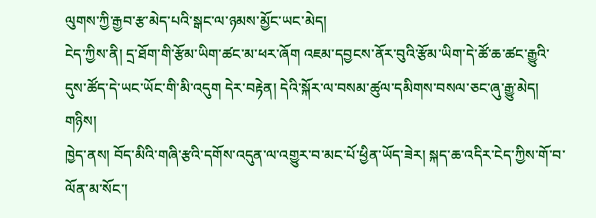ལུགས་ཀྱི་རྒྱབ་རྩ་མེད་པའི་སྒང་ལ་ཉམས་མྱོང་ཡང་མེད།
ངེད་ཀྱིས་ནི། དྲ་ཐོག་གི་རྩོམ་ཡིག་ཚང་མ་ཕར་ཞོག འཇམ་དབྱངས་ནོར་བུའི་རྩོམ་ཡིག་དེ་ཚོ་ཆ་ཚང་རྒྱུའི་དུས་ཚོད་དེ་ཡང་ཡོང་གི་མི་འདུག དེར་བརྟེན། དེའི་སྐོར་ལ་བསམ་ཚུལ་དམིགས་བསལ་ཅང་ཞུ་རྒྱུ་མེད།
གཉིས།
ཁྱེད་ནས། བོད་མིའི་གཞི་རྩའི་དགོས་འདུན་ལ་འགྱུར་བ་མང་པོ་ཕྱིན་ཡོད་ཟེར། སྐད་ཆ་འདིར་ངེད་ཀྱིས་གོ་བ་ལོན་མ་སོང་།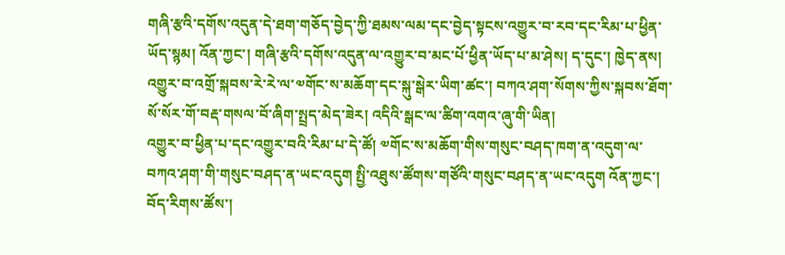གཞི་རྩའི་དགོས་འདུན་དེ་ཐག་གཅོད་བྱེད་ཀྱི་ཐམས་ལམ་དང་བྱེད་སྟངས་འགྱུར་བ་རབ་དང་རིམ་པ་ཕྱིན་ཡོད་སྙམ། འོན་ཀྱང་། གཞི་རྩའི་དགོས་འདུན་ལ་འགྱུར་བ་མང་པོ་ཕྱིན་ཡོད་པ་མ་ཤེས། ད་དུང་། ཁྱེད་ནས། འགྱུར་བ་འགྲོ་སྐབས་རེ་རེ་ལ་༧གོང་ས་མཆོག་དང་སྐུ་སྒེར་ཡིག་ཚང་། བཀའ་ཤག་སོགས་ཀྱིས་སྐབས་ཐོག་སོ་སོར་གོ་བརྡ་གསལ་བོ་ཞིག་སྤྲད་མེད་ཟེར། འདིའི་སྒང་ལ་ཚིག་འགའ་ཞུ་གི་ཡིན།
འགྱུར་བ་ཕྱིན་པ་དང་འགྱུར་བའི་རིམ་པ་དེ་ཚོ། ༧གོང་ས་མཆོག་གིས་གསུང་བཤད་ཁག་ན་འདུག་ལ་བཀའ་ཤག་གི་གསུང་བཤད་ན་ཡང་འདུག སྤྱི་འཐུས་ཚོགས་གཙོའི་གསུང་བཤད་ན་ཡང་འདུག འོན་ཀྱང་། བོད་རིགས་ཚོས་།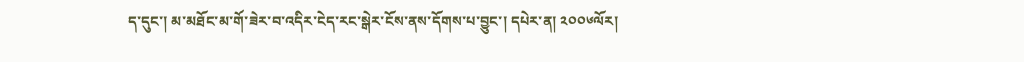ད་དུང་། མ་མཐོང་མ་གོ་ཟེར་བ་འདིར་ངེད་རང་སྒེར་ངོས་ནས་དོགས་པ་བྱུང་། དཔེར་ན། ༢༠༠༦ལོར།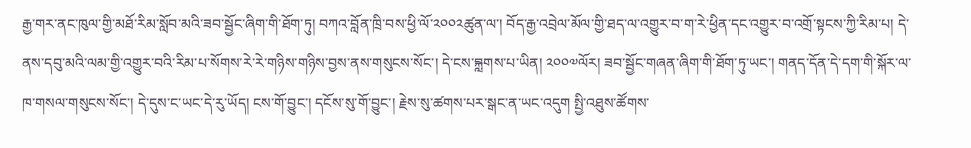རྒྱ་གར་ནང་ཁུལ་གྱི་མཐོ་རིམ་སློབ་མའི་ཟབ་སྦྱོང་ཞིག་གི་ཐོག་ཏུ། བཀའ་བློན་ཁྲི་བས་ཕྱི་ལོ་༢༠༠༢ཚུན་ལ་། བོད་རྒྱ་འབྲེལ་མོལ་གྱི་ཐད་ལ་འགྱུར་བ་ག་རེ་ཕྱིན་དང་འགྱུར་བ་འགྲོ་སྟངས་ཀྱི་རིམ་པ། དེ་ནས་དབུ་མའི་ལམ་གྱི་འགྱུར་བའི་རིམ་པ་སོགས་རེ་རེ་གཉིས་གཉིས་བྱས་ནས་གསུངས་སོང་། དེ་ངས་བྐླགས་པ་ཡིན། ༢༠༠༧ལོར། ཟབ་སྦྱོང་གཞན་ཞིག་གི་ཐོག་ཏུ་ཡང་། གནད་དོན་དེ་དག་གི་སྐོར་ལ་ཁ་གསལ་གསུངས་སོང་། དེ་དུས་ང་ཡང་དེ་རུ་ཡོད། ངས་གོ་བྱུང་། དངོས་སུ་གོ་བྱུང་། རྗེས་སུ་ཚགས་པར་སྒང་ན་ཡང་འདུག སྤྱི་འཐུས་ཚོགས་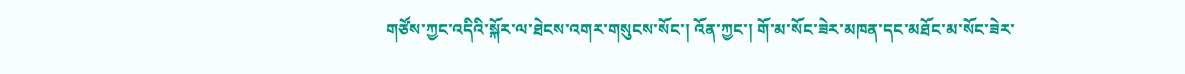གཙོས་ཀྱང་འདིའི་སྐོར་ལ་ཐེངས་འགར་གསུངས་སོང་། འོན་ཀྱང་། གོ་མ་སོང་ཟེར་མཁན་དང་མཐོང་མ་སོང་ཟེར་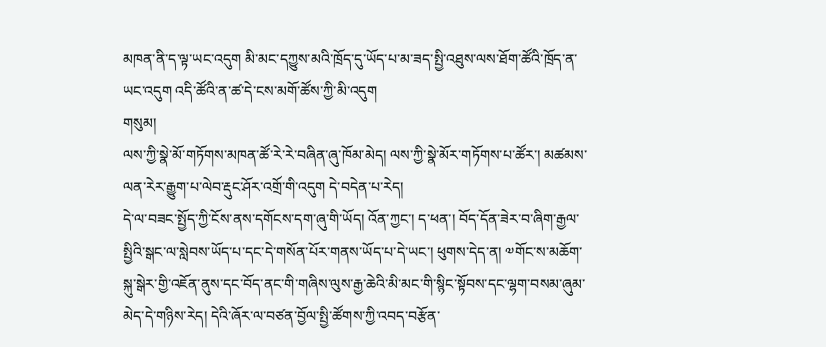མཁན་ནི་ད་ལྟ་ཡང་འདུག མི་མང་དཀྱུས་མའི་ཁྲོད་དུ་ཡོད་པ་མ་ཟད་སྤྱི་འཐུས་ལས་ཐོག་ཚོའི་ཁྲོད་ན་ཡང་འདུག འདི་ཚོའི་ན་ཚ་དེ་ངས་མགོ་ཚོས་ཀྱི་མི་འདུག
གསུམ།
ལས་ཀྱི་སྣེ་མོ་གཏོགས་མཁན་ཚོ་རེ་རེ་བཞིན་ཞུ་ཁོམ་མེད། ལས་ཀྱི་སྣེ་མོར་གཏོགས་པ་ཚོར་། མཚམས་ལན་རེར་རྒྱུག་པ་ལེབ་རྡུང་ཤོར་འགྲོ་གི་འདུག དེ་བདེན་པ་རེད།
དེ་ལ་བཟང་སྤྱོད་ཀྱི་ངོས་ནས་དགོངས་དག་ཞུ་གི་ཡོད། འོན་ཀྱང་། ད་ཕན་། བོད་དོན་ཟེར་བ་ཞིག་རྒྱལ་སྤྱིའི་སྒང་ལ་སླེབས་ཡོད་པ་དང་དེ་གསོན་པོར་གནས་ཡོད་པ་དེ་ཡང་། ཕུགས་དེད་ན། ༧གོང་ས་མཆོག་སྐུ་སྒེར་གྱི་འཇོན་ནུས་དང་བོད་ནང་གི་གཞིས་ལུས་རྒྱ་ཆེའི་མི་མང་གི་སྙིང་སྟོབས་དང་ལྷག་བསམ་ཞུམ་མེད་དེ་གཉིས་རེད། དེའི་ཞོར་ལ་བཙན་བྱོལ་སྤྱི་ཚོགས་ཀྱི་འབད་བརྩོན་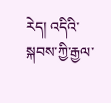རེད། འདིའི་སྐབས་ཀྱི་རྒྱལ་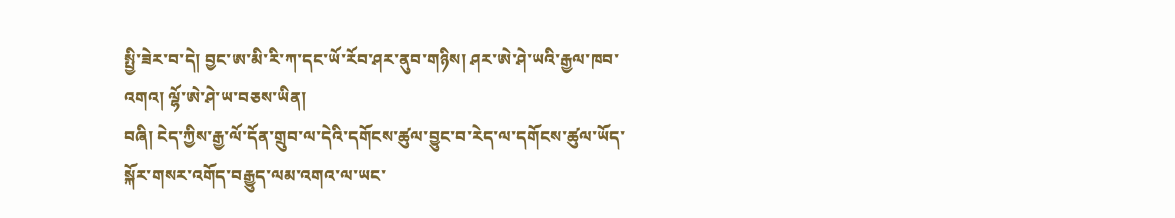སྤྱི་ཟེར་བ་དེ། བྱང་ཨ་མི་རི་ཀ་དང་ཡོ་རོབ་ཤར་ནུབ་གཉིས། ཤར་ཨེ་ཤེ་ཡའི་རྒྱལ་ཁབ་འགའ། ལྷོ་ཨེ་ཤེ་ཡ་བཅས་ཡིན།
བཞི། ངེད་ཀྱིས་རྒྱ་ལོ་དོན་གྲུབ་ལ་དེའི་དགོངས་ཚུལ་བྱུང་བ་རེད་ལ་དགོངས་ཚུལ་ཡོད་སྐོར་གསར་འགོད་བརྒྱུད་ལམ་འགའ་ལ་ཡང་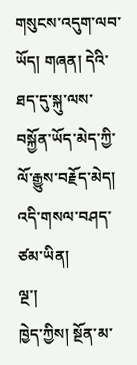གསུངས་འདུག་ལབ་ཡོད། གཞན། དེའི་ཐད་དུ་སྐུ་ལས་བསྐྱོན་ཡོད་མེད་ཀྱི་ལོ་རྒྱུས་བརྗོད་མེད། འདི་གསལ་བཤད་ཙམ་ཡིན།
ལྔ་།
ཁྱེད་ཀྱིས། སྔོན་མ་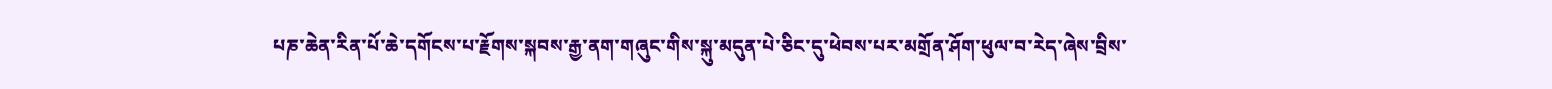པཎ་ཆེན་རིན་པོ་ཆེ་དགོངས་པ་རྗོགས་སྐབས་རྒྱ་ནག་གཞུང་གིས་སྐུ་མདུན་པེ་ཅིང་དུ་ཕེབས་པར་མགྲོན་ཤོག་ཕུལ་བ་རེད་ཞེས་བྲིས་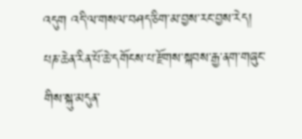འདུག འདི་ལ་གསལ་བཤད་ཅིག་མ་བྱས་རང་བྱས་རེད། པཎ་ཆེན་རིན་པོ་ཆེ་དགོངས་པ་རྫོགས་སྐབས་རྒྱ་ནག་གཞུང་གིས་སྐུ་མདུན་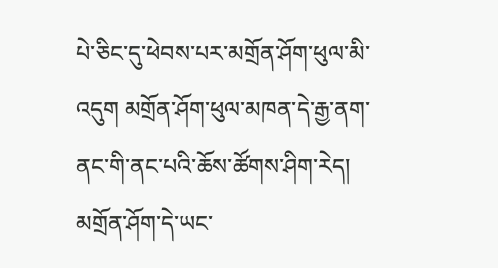པེ་ཅིང་དུ་ཕེབས་པར་མགྲོན་ཤོག་ཕུལ་མི་འདུག མགྲོན་ཤོག་ཕུལ་མཁན་དེ་རྒྱ་ནག་ནང་གི་ནང་པའི་ཆོས་ཚོགས་ཤིག་རེད། མགྲོན་ཤོག་དེ་ཡང་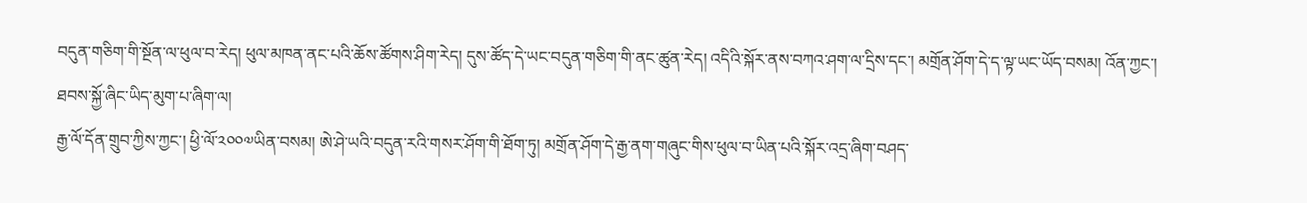བདུན་གཅིག་གི་སྔོན་ལ་ཕུལ་བ་རེད། ཕུལ་མཁན་ནང་པའི་ཆོས་ཚོགས་ཤིག་རེད། དུས་ཚོད་དེ་ཡང་བདུན་གཅིག་གི་ནང་ཚུན་རེད། འདིའི་སྐོར་ནས་བཀའ་ཤག་ལ་དྲིས་དང་། མགྲོན་ཤོག་དེ་ད་ལྟ་ཡང་ཡོད་བསམ། འོན་ཀྱང་། ཐབས་སྐྱོ་ཞིང་ཡིད་མུག་པ་ཞིག་ལ།
རྒྱ་ལོ་དོན་གྲུབ་ཀྱིས་ཀྱང་། ཕྱི་ལོ་༢༠༠༧ཡིན་བསམ། ཨེ་ཤེ་ཡའི་བདུན་རའི་གསར་ཤོག་གི་ཐོག་ཏུ། མགྲོན་ཤོག་དེ་རྒྱ་ནག་གཞུང་གིས་ཕུལ་བ་ཡིན་པའི་སྐོར་འདྲ་ཞིག་བཤད་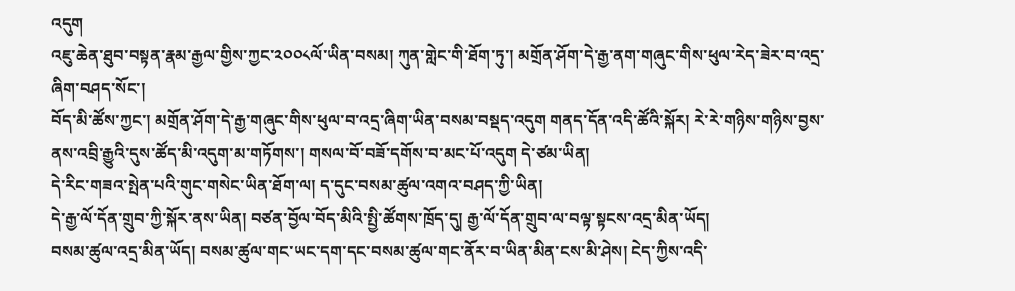འདུག
འཇུ་ཆེན་ཐུབ་བསྟན་རྣམ་རྒྱལ་གྱིས་ཀྱང་༢༠༠༨ལོ་ཡིན་བསམ། ཀུན་གླེང་གི་ཐོག་ཏུ་། མགྲོན་ཤོག་དེ་རྒྱ་ནག་གཞུང་གིས་ཕུལ་རེད་ཟེར་བ་འདྲ་ཞིག་བཤད་སོང་།
བོད་མི་ཚོས་ཀྱང་། མགྲོན་ཤོག་དེ་རྒྱ་གཞུང་གིས་ཕུལ་བ་འདྲ་ཞིག་ཡིན་བསམ་བསྡད་འདུག གནད་དོན་འདི་ཚོའི་སྐོར། རེ་རེ་གཉིས་གཉིས་བྱས་ནས་འབྲི་རྒྱུའི་དུས་ཚོད་མི་འདུག་མ་གཏོགས་། གསལ་བོ་བཟོ་དགོས་བ་མང་པོ་འདུག དེ་ཙམ་ཡིན།
དེ་རིང་གཟའ་སྤེན་པའི་གུང་གསེང་ཡིན་ཐོག་ལ། ད་དུང་བསམ་ཚུལ་འགའ་བཤད་ཀྱི་ཡིན།
དེ་རྒྱ་ལོ་དོན་གྲུབ་ཀྱི་སྐོར་ནས་ཡིན། བཙན་བྱོལ་བོད་མིའི་སྤྱི་ཚོགས་ཁྲོད་དུ། རྒྱ་ལོ་དོན་གྲུབ་ལ་བལྟ་སྟངས་འདྲ་མིན་ཡོད།
བསམ་ཚུལ་འདྲ་མིན་ཡོད། བསམ་ཚུལ་གང་ཡང་དག་དང་བསམ་ཚུལ་གང་ནོར་བ་ཡིན་མིན་ངས་མི་ཤེས། ངེད་ཀྱིས་འདི་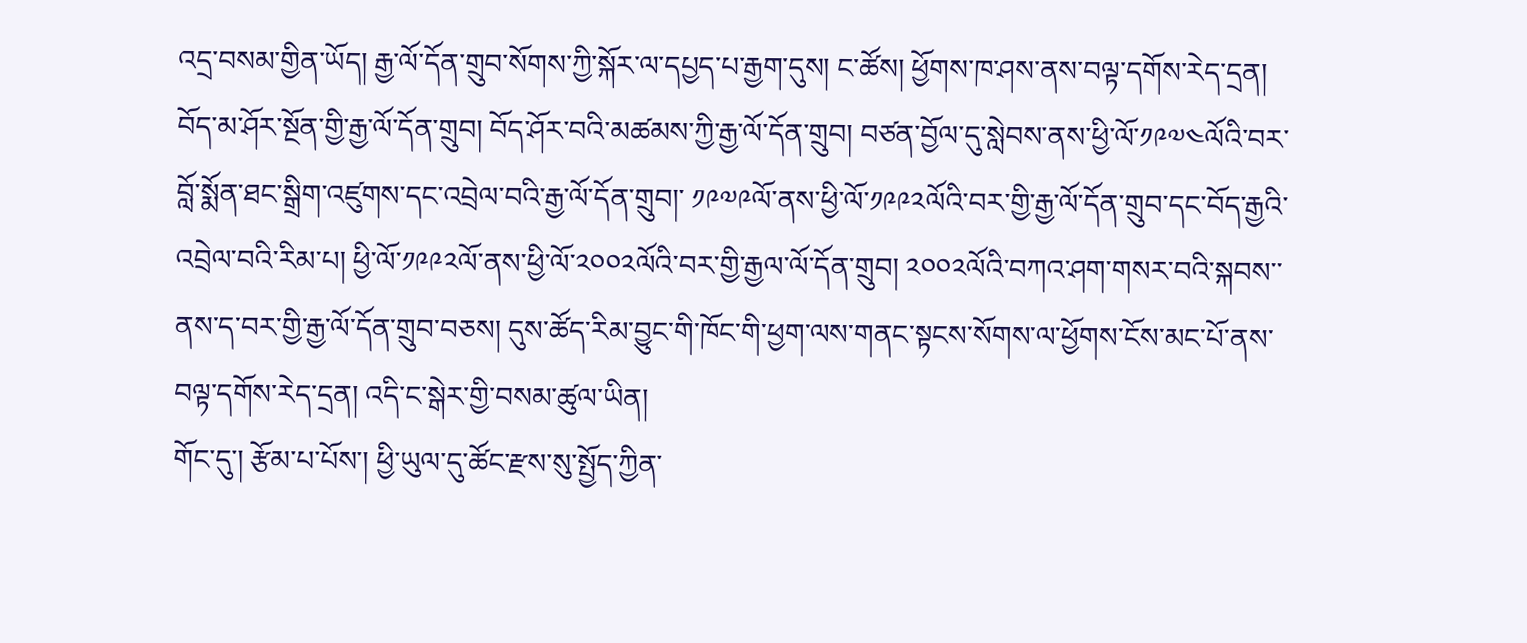འདྲ་བསམ་གྱིན་ཡོད། རྒྱ་ལོ་དོན་གྲུབ་སོགས་ཀྱི་སྐོར་ལ་དཔྱད་པ་རྒྱག་དུས། ང་ཚོས། ཕྱོགས་ཁ་ཤས་ནས་བལྟ་དགོས་རེད་དྲན།
བོད་མ་ཤོར་སྔོན་གྱི་རྒྱ་ལོ་དོན་གྲུབ། བོད་ཤོར་བའི་མཚམས་ཀྱི་རྒྱ་ལོ་དོན་གྲུབ། བཙན་བྱོལ་དུ་སླེབས་ནས་ཕྱི་ལོ་༡༩༧༤ལོའི་བར་བློ་སྨོན་ཐང་སྒྲིག་འཛུགས་དང་འབྲེལ་བའི་རྒྱ་ལོ་དོན་གྲུབ།་ ༡༩༧༩ལོ་ནས་ཕྱི་ལོ་༡༩༩༢ལོའི་བར་གྱི་རྒྱ་ལོ་དོན་གྲུབ་དང་བོད་རྒྱའི་འབྲེལ་བའི་རིམ་པ། ཕྱི་ལོ་༡༩༩༢ལོ་ནས་ཕྱི་ལོ་༢༠༠༢ལོའི་བར་གྱི་རྒྱལ་ལོ་དོན་གྲུབ། ༢༠༠༢ལོའི་བཀའ་ཤག་གསར་བའི་སྐབས་་ནས་ད་བར་གྱི་རྒྱ་ལོ་དོན་གྲུབ་བཅས། དུས་ཚོད་རིམ་བྱུང་གི་ཁོང་གི་ཕྱག་ལས་གནང་སྟངས་སོགས་ལ་ཕྱོགས་ངོས་མང་པོ་ནས་བལྟ་དགོས་རེད་དྲན། འདི་ང་སྒེར་གྱི་བསམ་ཚུལ་ཡིན།
གོང་དུ་། རྩོམ་པ་པོས་། ཕྱི་ཡུལ་དུ་ཚོང་རྫས་སུ་སྤྱོད་ཀྱིན་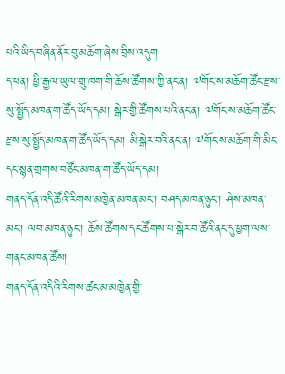པའི་ཡིད་བཞིན་ནོར་བུ་མཆོག་ཞེས་བྲིས་འདུག
ད་ཕན། ཕྱི་རྒྱལ་ཡུལ་གྲུ་ཁག་གི་ཆོས་ཚོགས་ཀྱི་ནང་ན། ༧གོང་ས་མཆོག་ཚོང་རྫས་སུ་སྤྱོད་མཁན་ག་ཚོད་ཡོད་དམ། སྒེར་གྱི་ཚོགས་པའི་ནང་ན། ༧གོང་ས་མཆོག་ཚོང་རྫས་སུ་སྤྱོད་མཁན་ག་ཚོད་ཡོད་དམ། མི་སྒེར་བའི་ནང་ན། ༧གོང་ས་མཆོག་གི་མིང་དང་སྙན་གྲགས་བཙོང་མཁན་ག་ཚོད་ཡོད་དམ།
གནད་དོན་འདི་ཚོའི་རིགས་མཁྱེན་མཁན་མང་། བཤད་མཁན་ཉུང་། ཤེས་མཁན་མང་། ལབ་མཁན་ཉུང་། ཆོས་ཚོགས་དང་ཚོགས་པ་སྒེར་བ་ཚོའི་ནང་དུ་ཕྱག་ལས་གནང་མཁན་ཚོས།
གནད་དོན་འདིའི་རིགས་ཚང་མ་མཁྱེན་གྱི་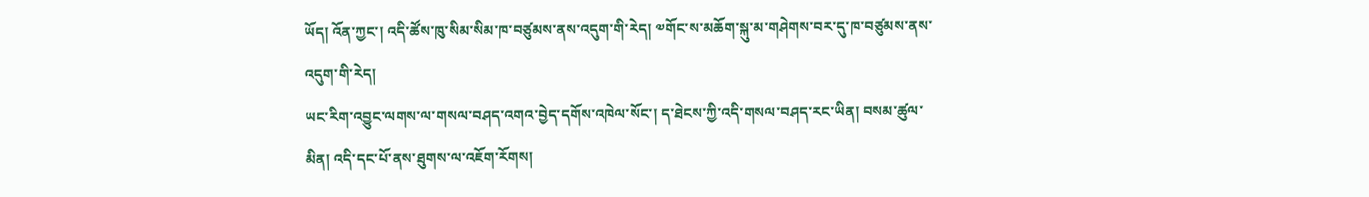ཡོད། འོན་ཀྱང་། འདི་ཚོས་ཁུ་སིམ་སིམ་ཁ་བཙུམས་ནས་འདུག་གི་རེད། ༧གོང་ས་མཆོག་སྐུ་མ་གཤེགས་བར་དུ་ཁ་བཙུམས་ནས་འདུག་གི་རེད།
ཡང་རིག་འབྱུང་ལགས་ལ་གསལ་བཤད་འགའ་བྱེད་དགོས་འཁེལ་སོང་། ད་ཐེངས་ཀྱི་འདི་གསལ་བཤད་རང་ཡིན། བསམ་ཚུལ་མིན། འདི་དང་པོ་ནས་ཐུགས་ལ་འཇོག་རོགས།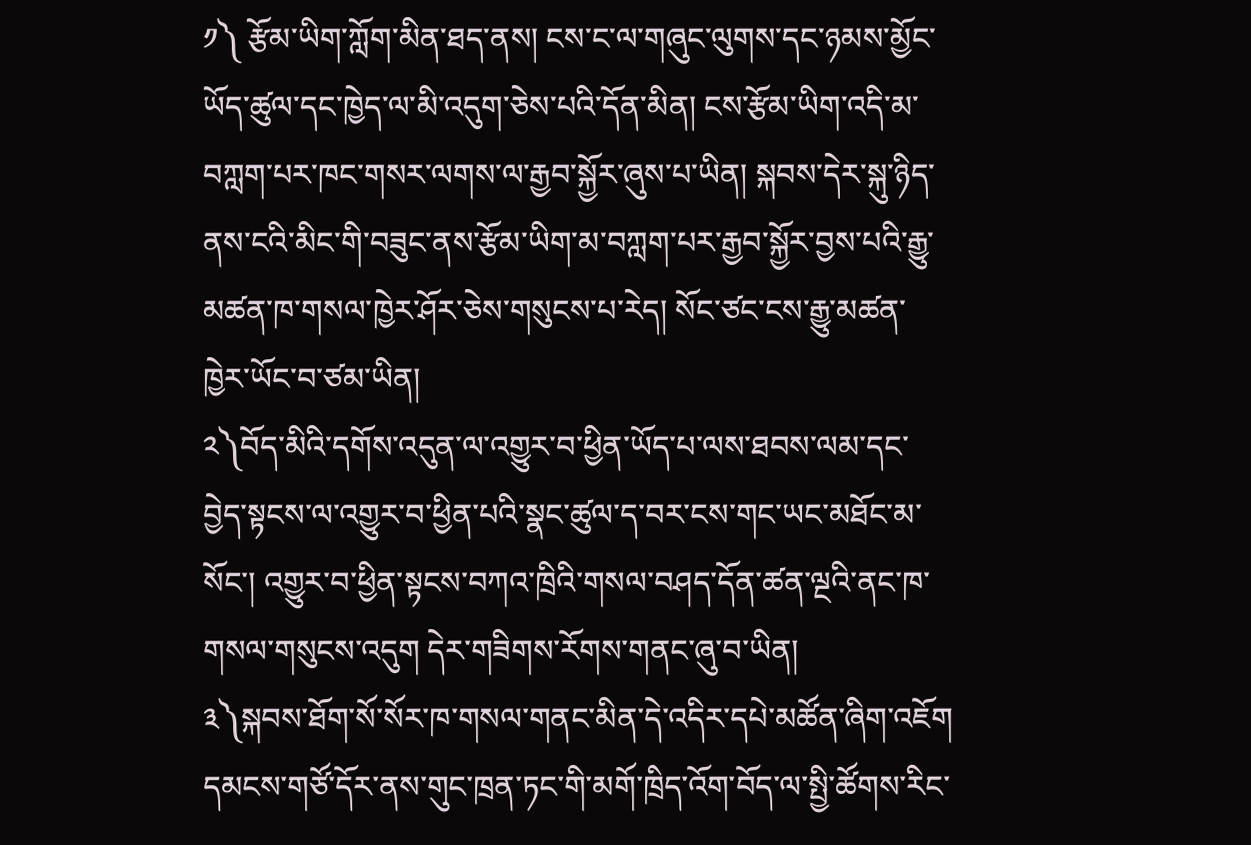༡༽ རྩོམ་ཡིག་ཀློག་མིན་ཐད་ནས། ངས་ང་ལ་གཞུང་ལུགས་དང་ཉམས་མྱོང་ཡོད་ཚུལ་དང་ཁྱེད་ལ་མི་འདུག་ཅེས་པའི་དོན་མིན། ངས་རྩོམ་ཡིག་འདི་མ་བཀླག་པར་ཁང་གསར་ལགས་ལ་རྒྱབ་སྐྱོར་ཞུས་པ་ཡིན། སྐབས་དེར་སྐུ་ཉིད་ནས་ངའི་མིང་གི་བཟུང་ནས་རྩོམ་ཡིག་མ་བཀླག་པར་རྒྱབ་སྐྱོར་བྱས་པའི་རྒྱུ་མཚན་ཁ་གསལ་ཁྱེར་ཤོར་ཅེས་གསུངས་པ་རེད། སོང་ཙང་ངས་རྒྱུ་མཚན་ཁྱེར་ཡོང་བ་ཙམ་ཡིན།
༢༽བོད་མིའི་དགོས་འདུན་ལ་འགྱུར་བ་ཕྱིན་ཡོད་པ་ལས་ཐབས་ལམ་དང་བྱེད་སྟངས་ལ་འགྱུར་བ་ཕྱིན་པའི་སྣང་ཚུལ་ད་བར་ངས་གང་ཡང་མཐོང་མ་སོང་། འགྱུར་བ་ཕྱིན་སྟངས་བཀའ་ཁྲིའི་གསལ་བཤད་དོན་ཚན་ལྔའི་ནང་ཁ་གསལ་གསུངས་འདུག དེར་གཟིགས་རོགས་གནང་ཞུ་བ་ཡིན།
༣༽སྐབས་ཐོག་སོ་སོར་ཁ་གསལ་གནང་མིན་དེ་འདིར་དཔེ་མཚོན་ཞིག་འཇོག དམངས་གཙོ་དོར་ནས་གུང་ཁྲན་ཏང་གི་མགོ་ཁྲིད་འོག་བོད་ལ་སྤྱི་ཚོགས་རིང་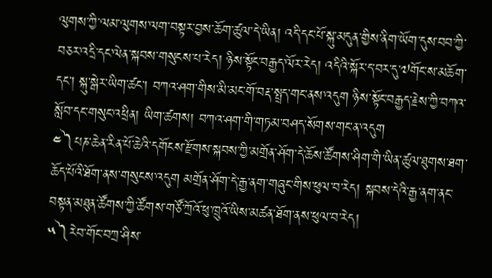ལུགས་ཀྱི་ལམ་ལུགས་ལག་བསྟར་བྱས་ཆོག་ཚུལ་དེ་ཡིན། འདི་དང་པོ་སྐུ་མདུན་གྱིས་ནིག་ཡོག་དུས་བབ་ཀྱི་བཅར་འདྲི་དང་ལེན་སྐབས་གསུངས་པ་རེད། ཉིས་སྟོང་བརྒྱད་ལོར་རེད། འདིའི་སྐོར་ད་བར་དུ་༧གོང་ས་མཆོག་དང་། སྐུ་སྒེར་ཡིག་ཚང་། བཀའ་ཤག་གིས་མི་མང་གོ་བརྡ་སྤྲད་གང་ནས་འདུག ཉིས་སྟོང་བརྒྱད་རྗེས་ཀྱི་བཀའ་སློབ་དང་གསུང་འཕྲིན། ཡིག་ཚགས། བཀའ་ཤག་གི་གཏམ་བཤད་སོགས་གང་ན་འདུག
༤༽པཎ་ཆེན་རིན་པོ་ཆེའི་དགོངས་རྫོགས་སྐབས་ཀྱི་མགྲོན་ཤོག་དེ་ཆོས་ཚོགས་ཤིག་གི་ཡིན་ཚུལ་ཐུགས་ཐག་ཆོད་པོའི་ཐོག་ནས་གསུངས་འདུག མགྲོན་ཤོག་དེ་རྒྱ་ནག་གཞུང་གིས་ཕུལ་བ་རེད། སྐབས་དེའི་རྒྱ་ནག་ནང་བསྟན་མཐུན་ཚོགས་ཀྱི་ཚོགས་གཙོ་ཀྲོའོ་ཕུ་ཁྲུའོ་ཡིས་མཚན་ཐོག་ནས་ཕུལ་བ་རེད།
༥༽རེབ་གོང་བཀྲ་ཤིས་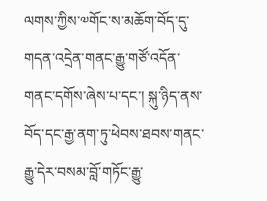ལགས་ཀྱིས་༧གོང་ས་མཆོག་བོད་དུ་གདན་འདྲེན་གནང་རྒྱུ་གཙོ་འདོན་གནང་དགོས་ཞེས་པ་དང་། སྐུ་ཉིད་ནས་བོད་དང་རྒྱ་ནག་ཏུ་ཕེབས་ཐབས་གནང་རྒྱུ་དེར་བསམ་བློ་གཏོང་རྒྱུ་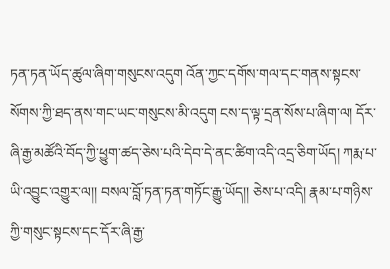ཏན་ཏན་ཡོད་ཚུལ་ཞིག་གསུངས་འདུག འོན་ཀྱང་དགོས་གལ་དང་གནས་སྟངས་སོགས་ཀྱི་ཐད་ནས་གང་ཡང་གསུངས་མི་འདུག ངས་ད་ལྟ་དྲན་སོས་པ་ཞིག་ལ། དོར་ཞི་རྒྱ་མཚོའི་བོད་ཀྱི་ཕྱུག་ཚད་ཅེས་པའི་དེབ་དེ་ནང་ཚིག་འདི་འདྲ་ཅིག་ཡོད། ཀརྨ་པ་ཡི་འབྱུང་འགྱུར་ལ།། བསལ་བློ་ཏན་ཏན་གཏོང་རྒྱུ་ཡོད།། ཅེས་པ་འདི། རྣམ་པ་གཉིས་ཀྱི་གསུང་སྟངས་དང་དོར་ཞི་རྒྱ་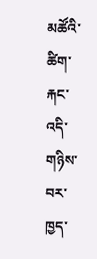མཚོའི་ཚིག་རྐང་འདི་གཉིས་བར་ཁྱད་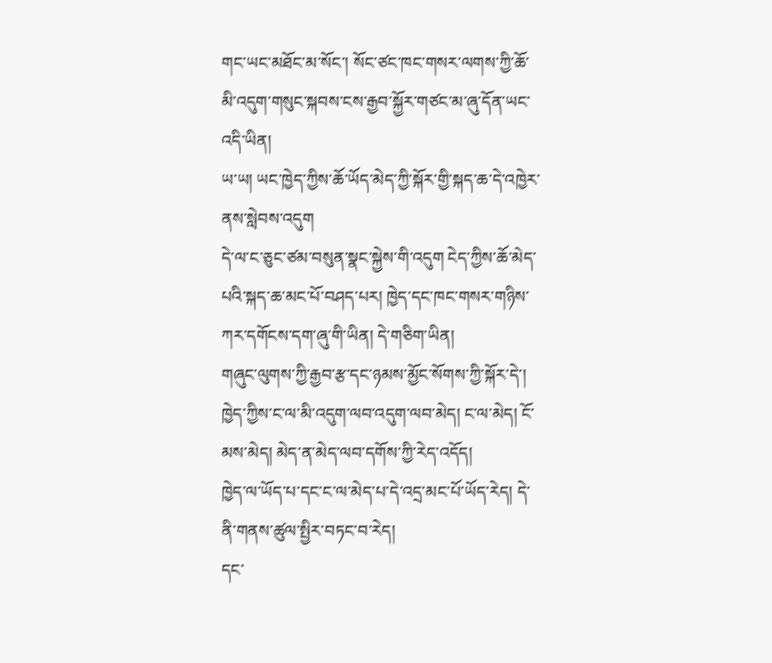གང་ཡང་མཐོང་མ་སོང་། སོང་ཙང་ཁང་གསར་ལགས་ཀྱི་ཆོ་མི་འདུག་གསུང་སྐབས་ངས་རྒྱབ་སྐྱོར་གཙང་མ་ཞུ་དོན་ཡང་འདི་ཡིན།
ཡ་ཡ། ཡང་ཁྱེད་ཀྱིས་ཆོ་ཡོད་མེད་ཀྱི་སྐོར་གྱི་སྐད་ཆ་དེ་འཁྱེར་ནས་སླེབས་འདུག
དེ་ལ་ང་ཅུང་ཙམ་བསུན་སྣང་སྐྱེས་གི་འདུག ངེད་ཀྱིས་ཆོ་མེད་པའི་སྐད་ཆ་མང་པོ་བཤད་པར། ཁྱེད་དང་ཁང་གསར་གཉིས་ཀར་དགོངས་དག་ཞུ་གི་ཡིན། དེ་གཅིག་ཡིན།
གཞུང་ལུགས་ཀྱི་རྒྱབ་རྩ་དང་ཉམས་མྱོང་སོགས་ཀྱི་སྐོར་དེ་། ཁྱེད་ཀྱིས་ང་ལ་མི་འདུག་ལབ་འདུག་ལབ་མེད། ང་ལ་མེད། ངོ་མས་མེད། མེད་ན་མེད་ལབ་དགོས་ཀྱི་རེད་འདོད།
ཁྱེད་ལ་ཡོད་པ་དང་ང་ལ་མེད་པ་དེ་འདྲ་མང་པོ་ཡོད་རེད། དེ་ནི་གནས་ཚུལ་སྤྱིར་བཏང་བ་རེད།
དང་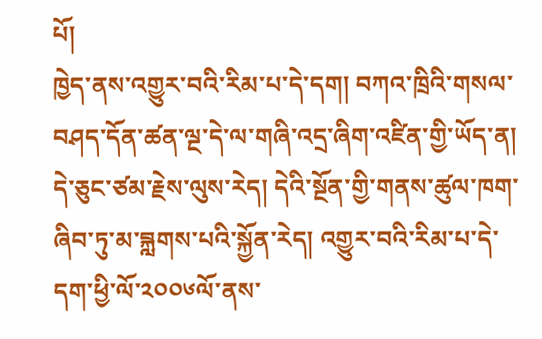པོ།
ཁྱེད་ནས་འགྱུར་བའི་རིམ་པ་དེ་དག། བཀའ་ཁྲིའི་གསལ་བཤད་དོན་ཚན་ལྔ་དེ་ལ་གཞི་འདྲ་ཞིག་འཛིན་གྱི་ཡོད་ན། དེ་ཅུང་ཙམ་རྗེས་ལུས་རེད། དེའི་སྔོན་གྱི་གནས་ཚུལ་ཁག་ཞིབ་ཏུ་མ་བྐླགས་པའི་སྐྱོན་རེད། འགྱུར་བའི་རིམ་པ་དེ་དག་ཕྱི་ལོ་༢༠༠༦ལོ་ནས་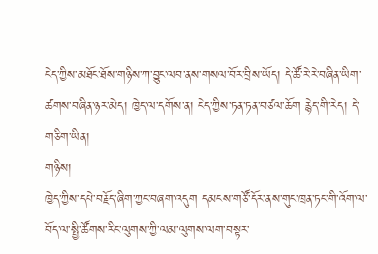ངེད་ཀྱིས་མཐོང་ཐོས་གཉིས་ཀ་བྱུང་ལབ་ནས་གསལ་བོར་བྲིས་ཡོད། དེ་ཚོ་རེ་རེ་བཞིན་ཡིག་ཚགས་བཞིན་ཉར་མེད། ཁྱེད་ལ་དགོས་ན། ངེད་ཀྱིས་ཏན་ཏན་བཙལ་ཆོག རྙེད་གི་རེད། དེ་གཅིག་ཡིན།
གཉིས།
ཁྱེད་ཀྱིས་དཔེ་བརྗོད་ཞིག་ཀྱང་བཞག་འདུག དམངས་གཙོ་དོར་ནས་གུང་ཁྲན་ཏང་གི་འོག་ལ་བོད་ལ་སྤྱི་ཚོགས་རིང་ལུགས་ཀྱི་ལམ་ལུགས་ལག་བསྟར་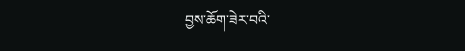བྱས་ཆོག་ཟེར་བའི་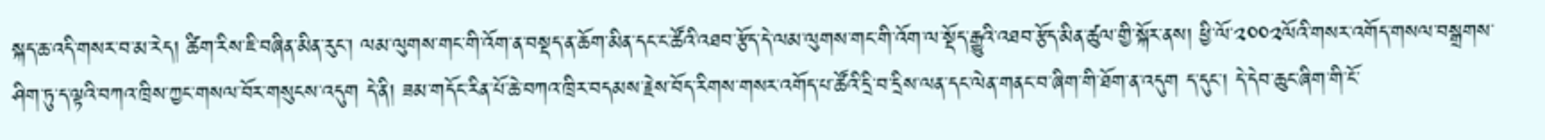སྐད་ཆ་འདི་གསར་བ་མ་རེད། ཚིག་རིས་ཇི་བཞིན་མིན་རུང་། ལམ་ལུགས་གང་གི་འོག་ན་བསྡད་ན་ཆོག་མིན་དང་ང་ཚོའི་འཐབ་རྩོད་དེ་ལམ་ལུགས་གང་གི་འོག་ལ་སྡོད་རྒྱུའི་འཐབ་རྩོད་མིན་ཚུལ་གྱི་སྐོར་ནས། ཕྱི་ལོ་༢༠༠༢ལོའི་གསར་འགོད་གསལ་བསྒྲགས་ཤིག་ཏུ་ད་ལྟའི་བཀའ་ཁྲིས་ཀྱང་གསལ་བོར་གསུངས་འདུག དེ་ནི། ཟམ་གདོང་རིན་པོ་ཆེ་བཀའ་ཁྲིར་བདམས་རྗེས་བོད་རིགས་གསར་འགོད་པ་ཚོའི་དྲི་བ་དྲིས་ལན་དང་ལེན་གནང་བ་ཞིག་གི་ཐོག་ན་འདུག ད་དུང་། དེ་དེབ་ཆུང་ཞིག་གི་ངོ་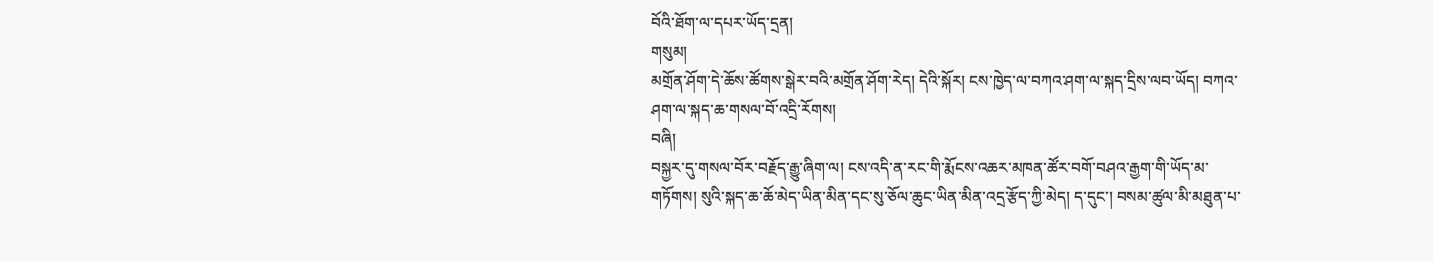བོའི་ཐོག་ལ་དཔར་ཡོད་དྲན།
གསུམ།
མགྲོན་ཤོག་དེ་ཆོས་ཚོགས་སྒེར་བའི་མགྲོན་ཤོག་རེད། དེའི་སྐོར། ངས་ཁྱེད་ལ་བཀའ་ཤག་ལ་སྐད་དྲིས་ལབ་ཡོད། བཀའ་ཤག་ལ་སྐད་ཆ་གསལ་བོ་འདྲི་རོགས།
བཞི།
བསྐྱར་དུ་གསལ་བོར་བརྗོད་རྒྱུ་ཞིག་ལ། ངས་འདི་ན་རང་གི་རྨོངས་འཆར་མཁན་ཚོར་བགོ་བཤའ་རྒྱག་གི་ཡོད་མ་གཏོགས། སུའི་སྐད་ཆ་ཆོ་མེད་ཡིན་མིན་དང་སུ་ཅོལ་ཆུང་ཡིན་མིན་འདྲ་རྩོད་ཀྱི་མེད། ད་དུང་། བསམ་ཚུལ་མི་མཐུན་པ་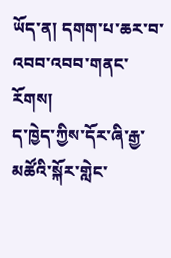ཡོད་ན། དགག་པ་ཆར་བ་འབབ་འབབ་གནང་རོགས།
ད་ཁྱེད་ཀྱིས་དོར་ཞི་རྒྱ་མཚོའི་སྐོར་གླེང་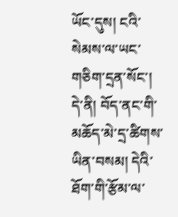ཡོང་དུས། ངའི་སེམས་ལ་ཡང་གཅིག་དྲན་སོང་།
དེ་ནི། བོད་ནང་གི་མཆོད་མེ་དྲ་ཚིགས་ཡིན་བསམ། དེའི་ཐོག་གི་རྩོམ་ལ་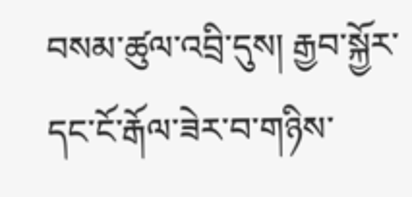བསམ་ཚུལ་འབྲི་དུས། རྒྱབ་སྐྱོར་དང་ངོ་རྒོལ་ཟེར་བ་གཉིས་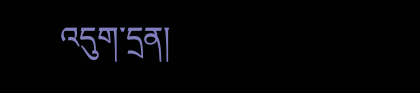འདུག་དྲན།